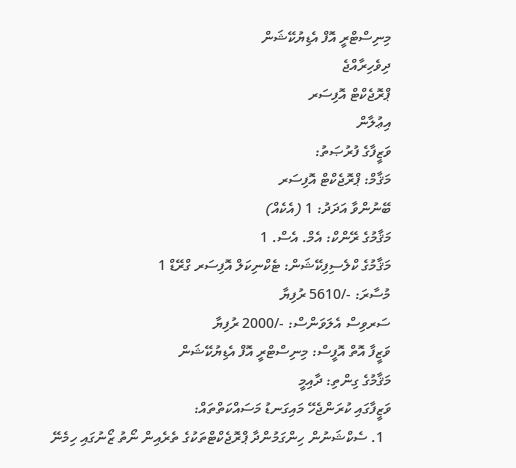މިނިސްޓްރީ އޮފް އެޑިޔުކޭޝަން
ދިވެހިރާއްޖެ
ޕްރޮޖެކްޓް އޮފިސަރ
އިޢުލާން
ވަޒީފާގެ ފުރުޞަތު:
މަޤާމް: ޕްރޮޖެކްޓް އޮފިސަރ
ބޭނުންވާ އަދަދު: 1 (އެކެއް)
މަޤާމުގެ ރޭންކް: އެމް. އެސް. 1
މަޤާމުގެ ކްލެސިފިކޭޝަން: ޓެކްނިކަލް އޮފިސަރ ގްރޭޑް 1
މުސާރަ: -/5610 ރުފިޔާ
ސަރވިސް އެލަވަންސް: -/2000 ރުފިޔާ
ވަޒީފާ އޮތް އޮފީސް: މިނިސްޓްރީ އޮފް އެޑިޔުކޭޝަން
މަޤާމުގެ ގިންތި: ދާއިމީ
ވަޒީފާގައި ކުރަންޖެހޭ މައިގަނޑު މަސައްކަތްތައް:
  1. ސެކްޝަނުން ހިންގަމުންދާ ޕްރޮޖެކްޓްތަކުގެ ތެރެއިން ނޯތު ޒޯނުގައި ހިމެނޭ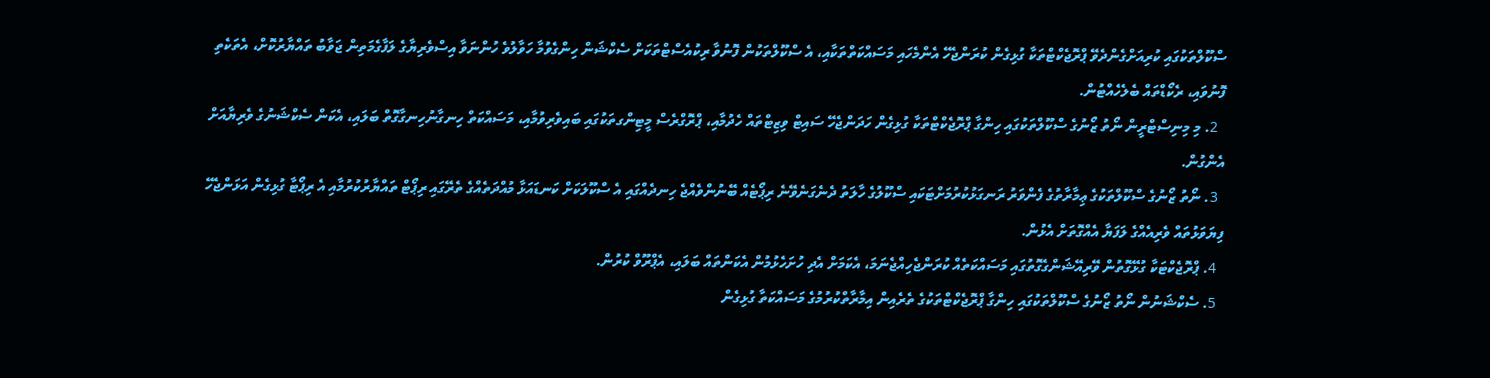ސްކޫލްތަކުގައި ކުރިއަށްގެންދެވޭ ޕްރޮޖެކްޓްތަކާ ގުޅިގެން ކުރަންޖެހޭ އެންމެހައި މަސައްކަތްތަކާއި، އެ ސްކޫލްތަކުން ފޮނުވާ ރިކުއެސްޓްތަކަށް ސެކްޝަން ހިންގެވުމާ ހަވާލުވެ ހުންނަވާ އިސްވެރިޔާގެ ލަފާގެމަތިން ޖަވާބު ތައްޔާރުކޮށް، އެތަކެތި ފޮނުވައި، ރެކޯޑްތައް ބެލެހެއްޓުން.
  2. މި މިނިސްޓްރީން ނޯތު ޒޯނުގެ ސްކޫލްތަކުގައި ހިންގާ ޕްރޮޖެކްޓްތަކާ ގުޅިގެން ހަދަންޖެހޭ ސައިޓް ވިޒިޓްތައް ހެދުމާއި، ޕްރޮގްރެސް މީޓިންގތަކުގައި ބައިވެރިވުމާއި، މަސައްކަތް ހިނގާނުހިނގާގޮތް ބަލައި، އެކަން ސެކްޝަނުގެ ވެރިޔާއަށް އެންގުން.
  3. ނޯތު ޒޯނުގެ ސްކޫލްތަކުގެ ޢިމާރާތުގެ ފެންވަރު ރަނގަޅުކުރުމަށްޓަކައި ސްކޫލުގެ ހާލަތު ދެނެގަނެވޭނެ ރިޕޯޓެއް ބޭނުންވެއްޖެ ހިނދެއްގައި އެ ސްކޫލަކަށް ކަނޑައަޅާ މުއްދަތެއްގެ ތެރޭގައި ރިޕޯޓް ތައްޔާރުކުރުމާއި އެ ރިޕޯޓާ ގުޅިގެން އަޅަންޖެހޭ ފިޔަވަޅުތައް ވެރިއެއްގެ ލަފަޔާ އެއްގޮތަށް އެޅުން.
  4. ޕްރޮޖެކްޓަކާ ގުޅޭގޮތުން ވޭރިއޭޝަންގެގޮތުގައި މަސައްކަތެއް ކުރަންޖެހިއްޖެނަމަ، އެކަމަށް އެދި ހުށަހެޅުމުން އެކަންތައް ބަލައި، އެޕްރޫވް ކުރުން.
  5. ސެކްޝަނުން ނޯތު ޒޯނުގެ ސްކޫލްތަކުގައި ހިންގާ ޕްރޮޖެކްޓްތަކުގެ ތެރެއިން އިމާރާތްކުރުމުގެ މަސައްކަތާ ގުޅިގެން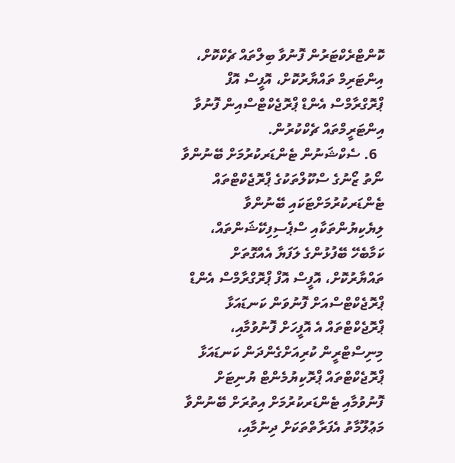ކޮންޓްރެކްޓަރުން ފޮނުވާ ބިލްތައް ޗެކްކޮށް، އިންޓަރިމް ތައްޔާރުކޮށް، އޮފީސް އޮފް ޕްރޮގްރާމްސް އެންޑް ޕްރޮޖެކްޓްސްއިން ފޮނުވާ އިންޓަރީމްތައް ޗެކްކުރުން.
  6. ސެކްޝަނުން ޓެންޑަރކުރުމަށް ބޭނުންވާ ނޯތު ޒޯނުގެ ސްކޫލްތަކުގެ ޕްރޮޖެކްޓްތައް ޓެންޑަރކުރުމަށްޓަކައި ބޭނުންވާ ލިޔެކިޔުންތަކާއި ސްޕެސިފިކޭޝަންތައް، ކަމާބެހޭ ބޭފުޅުންގެ ލަފަޔާ އެއްގޮތަށް ތައްޔާރުކޮށް، އޮފީސް އޮފް ޕްރޮގްރާމްސް އެންޑް ޕްރޮޖެކްޓްސްއަށް ފޮނުވަން ކަނޑައަޅާ ޕްރޮޖެކްޓްތައް އެ އޮފީހަށް ފޮނުވުމާއި، މިނިސްޓްރީން ކުރިއަށްގެންދަން ކަނޑައަޅާ ޕްރޮޖެކްޓްތައް ޕްރޮކިޔުމެންޓް ޔުނިޓަށް ފޮނުވުމާއި ޓެންޑަރކުރުމަށް އިތުރަށް ބޭނުންވާ މަޢުލޫމާތު އެފަރާތްތަކަށް ދިނުމާއި،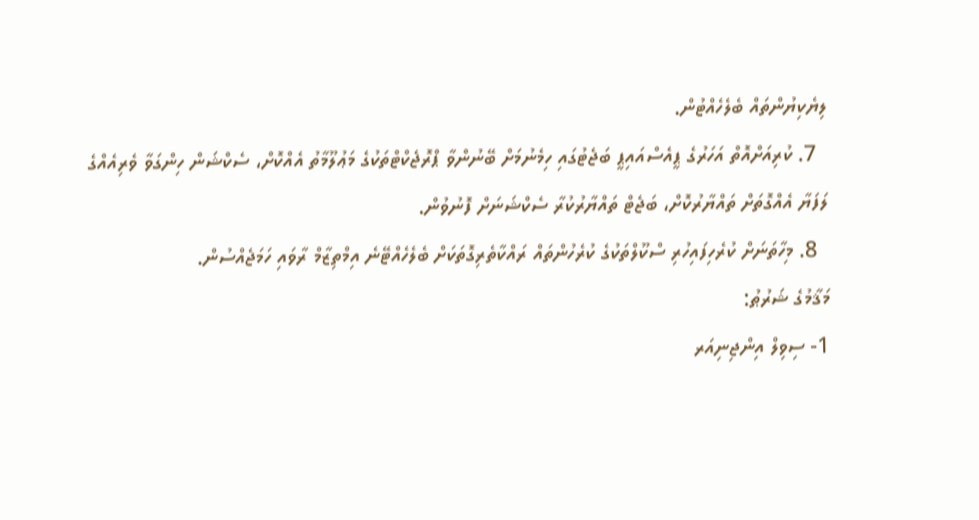ލިޔެކިޔުންތައް ބެލެހެއްޓުން.
  7. ކުރިއަށްއޮތް އަހަރުގެ ޕީއެސްއައިޕީ ބަޖެޓުގައި ހިމެނުމަށް ބޭނުންވާ ޕްރޮޖެކްޓްތަކުގެ މަޢުލޫމާތު އެއްކޮށް، ސެކްޝަން ހިންގަވާ ވެރިއެއްގެ ލަފަޔާ އެއްގޮތަށް ތައްޔާރުކޮށް، ބަޖެޓް ތައްޔާރުކުރާ ސެކްޝަނަށް ފޮނުވުން.
  8. މިހާތަނަށް ކުރެހިފައިހުރި ސްކޫލްތަކުގެ ކުރެހުންތައް ރައްކާތެރިގޮތަކަށް ބެލެހެއްޓޭނެ އިމްތިޒާމް ރާވައި ހަމަޖެއްސުން.
މަޤާމުގެ ޝަރުޠު:
1- ސިވިލް އިންޖިނިއަރ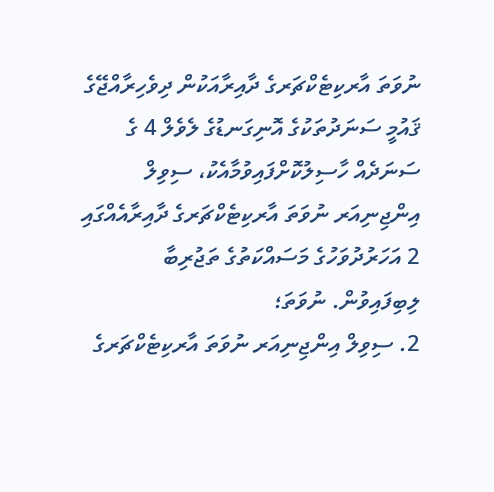ނުވަތަ އާރކިޓެކްޗަރގެ ދާއިރާއަކުން ދިވެހިރާއްޖޭގެ ޤައުމީ ސަނަދުތަކުގެ އޮނިގަނޑުގެ ލެވެލް 4 ގެ ސަނަދެއް ހާސިލުކޮށްފައިވުމާއެކު، ސިވިލް އިންޖިނިއަރ ނުވަތަ އާރކިޓެކްޗަރގެ ދާއިރާއެއްގައި 2 އަހަރުދުވަހުގެ މަސައްކަތުގެ ތަޖުރިބާ ލިބިފައިވުން. ނުވަތަ؛
2. ސިވިލް އިންޖިނިއަރ ނުވަތަ އާރކިޓެކްޗަރގެ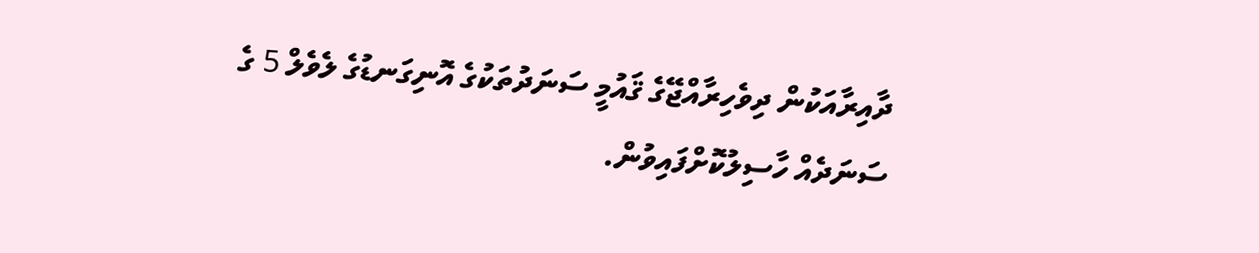ދާއިރާއަކުން ދިވެހިރާއްޖޭގެ ޤައުމީ ސަނަދުތަކުގެ އޮނިގަނޑުގެ ލެވެލް 5 ގެ ސަނަދެއް ހާސިލުކޮށްފައިވުން.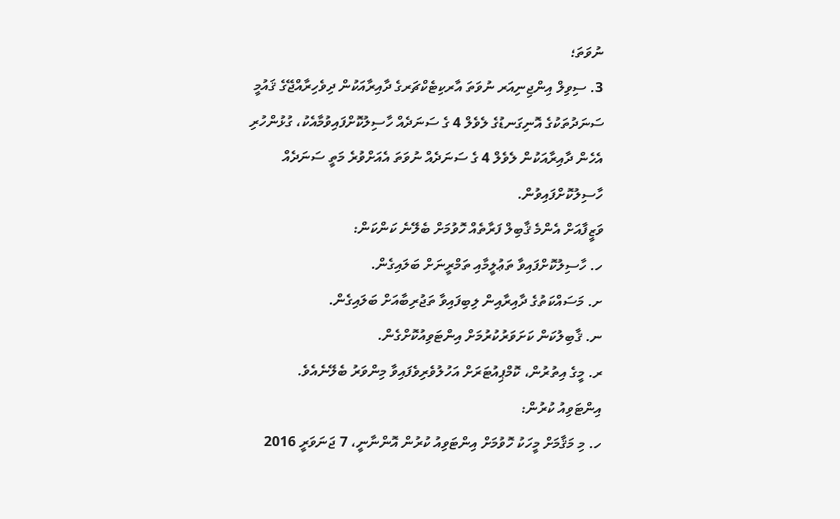ނުވަތަ؛
3. ސިވިލް އިންޖިނިއަރ ނުވަތަ އާރކިޓެކްޗަރގެ ދާއިރާއަކުން ދިވެހިރާއްޖޭގެ ޤައުމީ ސަނަދުތަކުގެ އޮނިގަނޑުގެ ލެވެލް 4 ގެ ސަނަދެއް ހާސިލުކޮށްފައިވުމާއެކު، ގުޅުންހުރި އެހެން ދާއިރާއަކުން ލެވެލް 4 ގެ ސަނަދެއް ނުވަތަ އެއަށްވުރެ މަތީ ސަނަދެއް ހާސިލުކޮށްފައިވުން.
ވަޒީފާއަށް އެންމެ ޤާބިލް ފަރާތެއް ހޮވުމަށް ބެލޭނެ ކަންކަން:
ހ. ހާސިލުކޮށްފައިވާ ތަޢުލީމާއި ތަމްރީނަށް ބަލައިގެން.
ށ. މަސައްކަތުގެ ދާއިރާއިން ލިބިފައިވާ ތަޖުރިބާއަށް ބަލައިގެން.
ނ. ޤާބިލުކަން ކަށަވަރުކުރުމަށް އިންޓަވިއުކޮށްގެން.
ރ. މީގެ އިތުރުން، ކޮމްޕިއުޓަރަށް އަހުލުވެރިވެފައިވާ މިންވަރު ބެލޭނެއެވެ.
އިންޓަވިއު ކުރުން:
ހ. މި މަޤާމަށް މީހަކު ހޮވުމަށް އިންޓަވިއު ކުރުން އޮންނާނީ، 7 ޖަނަވަރީ 2016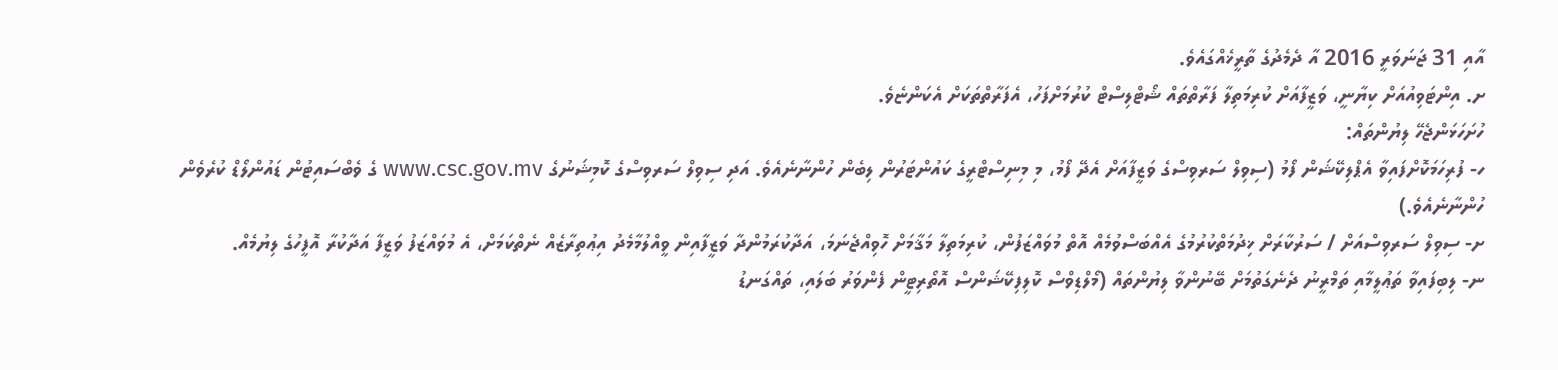އާއި 31 ޖަނަވަރީ 2016 އާ ދެމެދުގެ ތާރީޚެއްގައެވެ.
ށ. އިންޓަވިއުއަށް ކިޔާނީ، ވަޒީފާއަށް ކުރިމަތިލާ ފަރާތްތައް ޝޯޓްލިސްޓް ކުރުމަށްފަހު، އެފަރާތްތަކަށް އެކަންޏެވެ.
ހުށަހަޅަންޖެހޭ ލިޔުންތައް:
ހ- ފުރިހަމަކޮށްފައިވާ އެޕްލިކޭޝަން ފޯމު (ސިވިލް ސަރވިސްގެ ވަޒީފާއަށް އެދޭ ފޯމު، މި މިނިސްޓްރީގެ ކައުންޓަރުން ލިބެން ހުންނާނެއެވެ. އަދި ސިވިލް ސަރވިސްގެ ކޮމިޝަނުގެ www.csc.gov.mv ގެ ވެބްސައިޓުން ޑައުންލޯޑް ކުރެވެން ހުންނާނެއެވެ.)
ށ- ސިވިލް ސަރވިސްއަށް / ސަރުކާރަށް ޚިދުމަތްކުރުމުގެ އެއްބަސްވުމެއް އޮތް މުވައްޒަފުން، ކުރިމަތިލާ މަޤާމަށް ހޮވިއްޖެނަމަ، އަދާކުރަމުންދާ ވަޒީފާއިން ވީއްލުމާމެދު އިޢުތިރާޒެއް ނެތްކަމަށް، އެ މުވައްޒަފު ވަޒީފާ އަދާކުރާ އޮފީހުގެ ލިޔުމެއް.
ނ- ލިބިފައިވާ ތަޢުލީމާއި ތަމްރީނު ދެނެގަތުމަށް ބޭނުންވާ ލިޔުންތައް (މޯލްޑިވްސް ކޮލިފިކޭޝަންސް އޮތޯރިޓީން ފެންވަރު ބަލައި، ތައްގަނޑު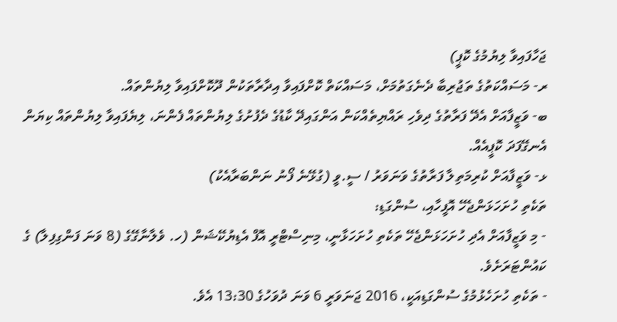ޖަހާފައިވާ ލިޔުމުގެ ކޮޕީ)
ރ- މަސައްކަތުގެ ތަޖުރިބާ ދެނެގަތުމަށް، މަސައްކަތް ކޮށްފައިވާ އިދާރާތަކުން ދޫކޮށްފައިވާ ލިޔުންތައް.
ބ- ވަޒީފާއަށް އެދޭ ފަރާތުގެ ދިވެހި ރައްޔިތެއްކަން އަންގައިދޭ ކާޑުގެ ދެފުށުގެ ލިޔުންތައް ފެންނަ، ލިޔެފައިވާ ލިޔުންތައް ކިޔަން އެނގޭފަދަ ކޮޕީއެއް.
ޅ- ވަޒީފާއަށް ކުރިމަތިލާ ފަރާތުގެ ވަނަވަރު / ސީ.ވީ (ގުޅޭނެ ފޯނު ނަންބަރާއެކު)
ތަކެތި ހުށަހަޅަންޖެހޭ އޮފީހާއި، ސުންގަޑި:
- މި ވަޒީފާއަށް އެދި ހުށަހަޅަންޖެހޭ ތަކެތި ހުށަހަޅާނީ، މިނިސްޓްރީ އޮފް އެޑިޔުކޭޝަން (ހ. ވެލާނާގޭގެ (8 ވަނަ ފަންގިފިލާ) ގެ ކައުންޓަރަށެވެ.
- ތަކެތި ހުށަހެޅުމުގެ ސުންގަޑިއަކީ، 2016 ޖަނަވަރީ 6 ވަނަ ދުވަހުގެ 13:30 އެވެ.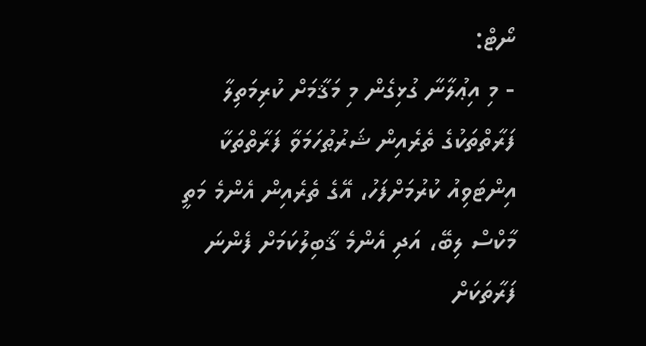ނޯޓް:
- މި އިޢުލާނާ ގުޅިގެން މި މަޤާމަށް ކުރިމަތިލާ ފަރާތްތަކުގެ ތެރެއިން ޝަރުޠުހަމަވާ ފަރާތްތަކާ އިންޓަވިއު ކުރުމަށްފަހު، އޭގެ ތެރެއިން އެންމެ މަތީ މާކްސް ލިބޭ، އަދި އެންމެ ޤާބިލުކަމަށް ފެންނަ ފަރާތަކަށް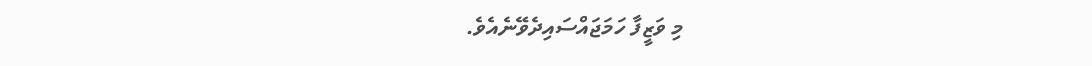މި ވަޒީފާ ހަމަޖައްސައިދެވޭނެއެވެ.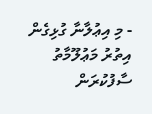- މި އިޢުލާނާ ގުޅިގެން އިތުރު މަޢުލޫމާތު ސާފުކުރަން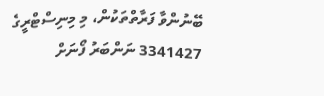ބޭނުންވާ ފަރާތްތަކުން، މި މިނިސްޓްރީގެ 3341427 ނަންބަރު ފޯނަށް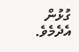ގުޅުން އެދެމެވެ.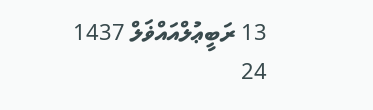13 ރަބީޢުލްއައްޥަލް 1437
24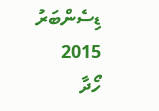ޑިސެންބަރު 2015
ހޯދާ